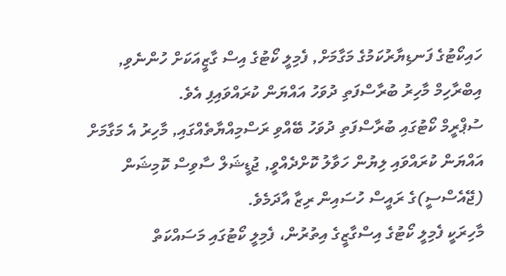ހައިކޯޓުގެ ފަނޑިޔާރުކަމުގެ މަގާމަށް, ފެމިލީ ކޯޓުގެ އިސް ގާޒީއަކަށް ހުންނެވި, އިބްރާހިމް މާހިރު ބުރާސްފަތި ދުވަހު އައްޔަން ކުރައްވައިފި އެވެ.
ސުޕްރީމް ކޯޓުގައި ބުރާސްފަތި ދުވަހު ބޭއްވި ރަސްމިއްޔާތެއްގައި, މާހިރު އެ މަގާމަށް އައްޔަން ކުރައްވައި ލިޔުން ހަވާލު ކޮށްދެއްވީ, ޖުޑީޝަލް ސާވިސް ކޮމިޝަން (ޖޭއެސްސީ)ގެ ރައީސް ހުސައިން ރިޒާ އާދަމެވެ.
މާހިރަކީ ފެމިލީ ކޯޓުގެ އިސްގާޒީގެ އިތުރުން، ފެމިލީ ކޯޓުގައި މަސައްކަތް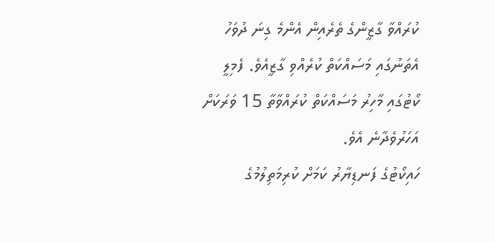ކުރައްވާ ގާޒީންގެ ތެރެއިން އެންމެ ގިނަ ދުވަހު އެތަނުގައި މަސައްކަތް ކުރެއްވި ގާޒީއެވެ. ފެމިލީ ކޯޓުގައި މާހިރު މަސައްކަތް ކުރައްވާތާ 15 ވަރަކަށް އަހަރުވެދާނެ އެވެ.
ހައިކޯޓުގެ ފަނޑިޔާރު ކަމަށް ކުރިމަތިލުމުގެ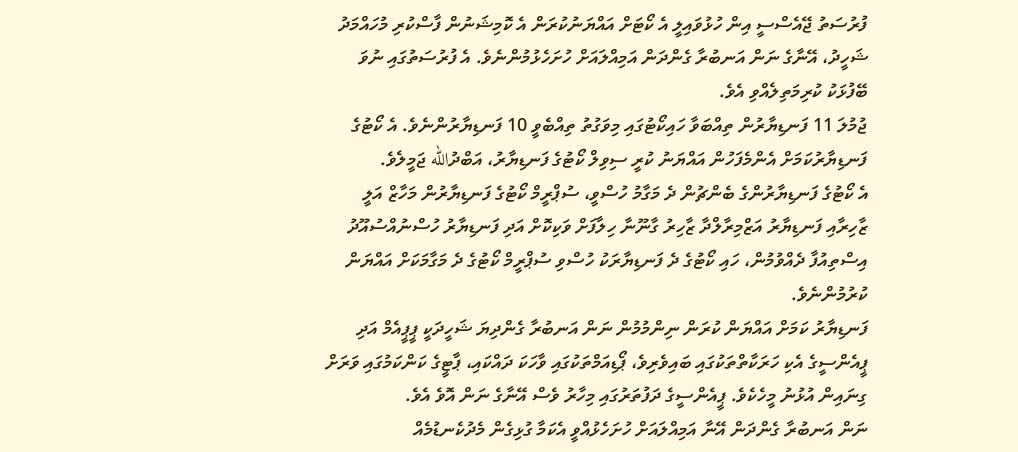ފުރުސަތު ޖޭއެސްސީ އިން ހުޅުވައިލީ އެ ކޯޓަށް އައްޔަނުކުރަން އެ ކޮމިޝަނުން ފާސްކުރި މުހައްމަދު ޝަހީދު، އޭނާގެ ނަން އަނބުރާ ގެންދަން އަމިއްލައަށް ހުށަހެޅުމުންނެވެ. އެ ފުރުސަތުގައި ނުވަ ބޭފުޅަކު ކުރިމަތިލެއްވި އެވެ.
ޖުމުލަ 11 ފަނޑިޔާރުން ތިއްބަވާ ހައިކޯޓުގައި މިވަގުތު ތިއްބެވީ 10 ފަނޑިޔާރުންނެވެ. އެ ކޯޓުގެ ފަނޑިޔާރުކަމަށް އެންމެފަހުން އައްޔަނު ކުރީ ސިވިލް ކޯޓުގެ ފަނޑިޔާރު، އަބްދުالله ޖަމީލެވެ.
އެ ކޯޓުގެ ފަނޑިޔާރުންގެ ބެންޗުން ދެ މަގާމު ހުސްވީ، ސުޕްރީމް ކޯޓުގެ ފަނޑިޔާރުން މަހާޒް އަލީ ޒާހިރާއި ފަނޑިޔާރު އަޒްމިރާލްދާ ޒާހިރު ގާނޫނާ ހިލާފަށް ވަކިކޮށް އަދި ފަނޑިޔާރު ހުސްނުއްސުއޫދު އިސްތިއުފާ ދެއްވުމުން، ހައި ކޯޓުގެ ދެ ފަނޑިޔާރަކު ހުސްވި ސުޕްރީމް ކޯޓުގެ ދެ މަގާމަކަށް އައްޔަން ކުރުމުންނެވެ.
ފަނޑިޔާރު ކަމަށް އައްޔަން ކުރަން ނިންމުމުން ނަން އަނބުރާ ގެންދިޔަ ޝަހީދަކީ ޕީޕީއެމް އަދި ޕީއެންސީގެ އެކި ހަރަކާތްތަކުގައި ބައިވެރިވެ، ޕޯޑިއަމްތަކުގައި ވާހަކަ ދައްކައި، ޕާޓީގެ ކަންކަމުގައި ވަރަށް ގިނައިން އުޅުނު މީހެކެވެ. ޕީއެންސީގެ ދަފުތަރުގައި މިހާރު ވެސް އޭނާގެ ނަން އޮވެ އެވެ.
ނަން އަނބުރާ ގެންދަން އޭނާ އަމިއްލައަށް ހުށަހެޅުއްވީ އެކަމާ ގުޅިގެން މެދުކެނޑުމެއް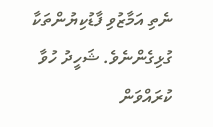ނެތި އަމާޒުވި ފާޑުކިޔުންތަކާ ގުޅިގެންނެވެ. ޝަހީދު ހުވާ ކުރައްވަން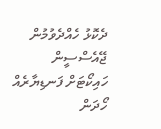ދެކޮޅު ހެއްދެވުމުން ޖޭއެސްސީން ހައިކޯޓަށް ފަނޑިޔާރެއް ހޯދަން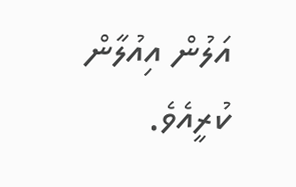އަލުން އިއުލާން ކުރީއެވެ.